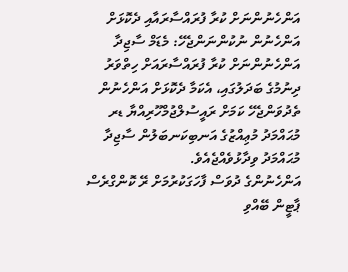އަންހެނުންނަށް ކުރާ ފުރައްސާރައާއި ދެކޮޅަށް އަންހެނުން ނުކުންނަންޖެހޭ: މެޑަމް ސާޖިދާ
އަންހެނުންނަށް ކުރާ ފުރައްސާރައަށް ހިތްވަރު ދިނުމުގެ ބަދަލުގައި، އެކަމާ ދެކޮޅަށް އަންހެނުން ތެދުވަންޖެހޭ ކަމަށް ރައީސުލްޖުމްހޫރިއްޔާ ޑރ މުޙައްމަދު މުޢިއްޒުގެ އަނބިކަނބަލުން ސާޖިދާ މުޙައްމަދު ވިދާޅުވެއްޖެއެވެ.
އަންހެނުންގެ ދުވަސް ފާހަގަކުރުމަށް ރޭ ކޮންގްރެސް ޕާޓީން ބޭއްވި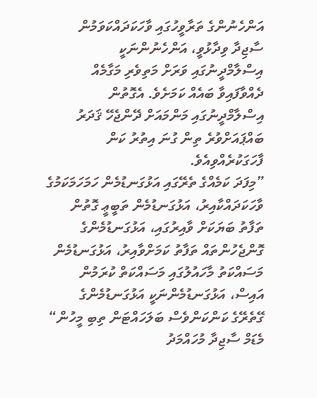އަންހެނުންގެ ތަރާވީހުގައި ވާހަކަދައްކަވަމުން ސާޖިދާ ވިދާޅުވީ، އަންހެނުންނަކީ އިސްލާމްދީނުގައި ވަރަށް މަތިވެރި މަގާމެއް ދެއްވާފައިވާ ބައެއް ކަމަށެވެ. އެގޮތުން އިސްލާމްދީނުގައި މަންމައަށް ދޭންޖެހޭ ޤަދަރު ބައްޕައަށްވުރެ ތިން ގުނަ އިތުރު ކަން ފާހަގަކުރެއްވިއެވެ.
”މިފަދަ ކަމެއްގެ ތެރޭގައި އަޅުގަނޑުމެން ހަމަހަމަކަމުގެ ވާހަކަދައްކާއިރު، އަޅުގަނޑުމެން ތަބީޢީ ގޮތުން ތަފާތު ބަޔަކަށް ވާއިރުގައި، އަޅުގަނޑުމެންގެ ގޮންޖެހުންތައް ތަފާތު ކަމަށްވާއިރު، އަޅުގަނޑުމެން މަސައްކަތު މާހައުލުގައި މަސައްކަތް ކުރަމުން އައިސް، އަޅުގަނޑުމެންނަކީ އަޅުގަނޑުމެންގެ ގޭތެރޭގެ ކަންކަންވެސް ބަލަހައްޓަން ތިބި މީހުން“
މެޑަމް ސާޖިދާ މުހައްމަދު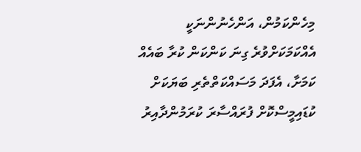މިހެންކަމުން، އަންހެނުންނަކީ އެއްކަމަކަށްވުރެ ގިނަ ކަންކަން ކުރާ ބައެއް ކަމަށާ، އެފަދަ މަސައްކަތްތެރި ބަޔަކަށް ކުޑައިމީސްކޮށް ފުރައްސާރަ ކުރަމުންދާއިރު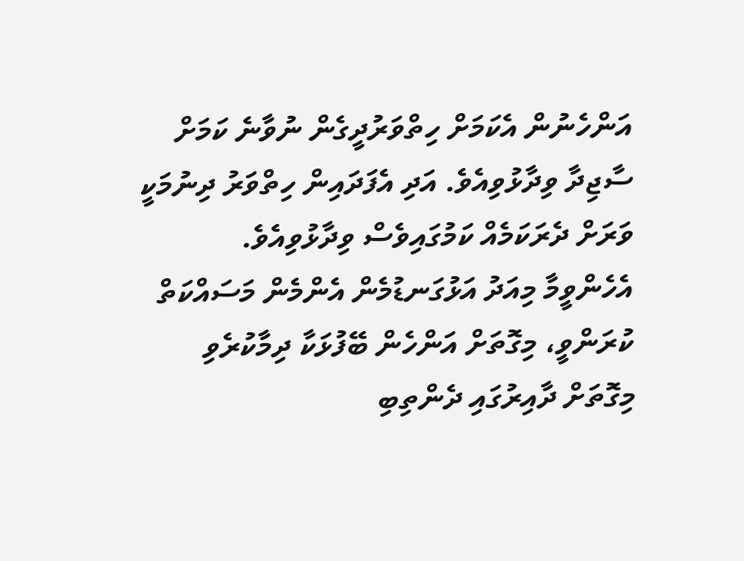އަންހެނުން އެކަމަށް ހިތްވަރުދީގެން ނުވާނެ ކަމަށް ސާޖިދާ ވިދާޅުވިއެވެ. އަދި އެފަދައިން ހިތްވަރު ދިނުމަކީ ވަރަށް ދެރަކަމެއް ކަމުގައިވެސް ވިދާޅުވިއެވެ.
އެހެންވީމާ މިއަދު އަޅުގަނޑުމެން އެންމެން މަސައްކަތް ކުރަންވީ، މިގޮތަށް އަންހެން ބޭފުޅަކާ ދިމާކުރެވި މިގޮތަށް ދާއިރުގައި ދެންތިބި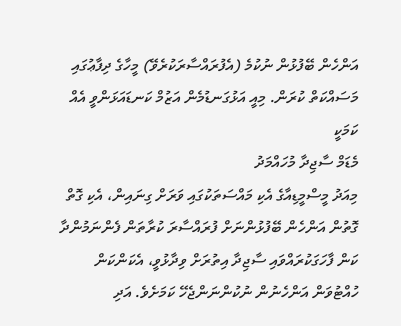އަންހެން ބޭފުޅުން ނުކުމެ (އެފުރައްސާރަކުރެވޭ) މީހާގެ ދިފާޢުގައި މަސައްކަތް ކުރަން. މިއީ އަޅުގަނޑުމެން އަޒުމް ކަނޑައަޅަންވީ އެއް ކަމަކީ
މެޑަމް ސާޖިދާ މުހައްމަދު
މިއަދު މީސްމީޑިއާގެ އެކި މައްސަތަކުގައި ވަރަށް ގިނައިން، އެކި ގޮތް ގޮތުން އަންހެން ބޭފުޅުންނަށް ފުރައްސާރަ ކުރާތަން ފެންނަމުންދާ ކަން ފާހަގަކުރައްވައި ސާޖިދާ އިތުރަށް ވިދާޅުވީ، އެކަންކަން ހުއްޓުވަން އަންހެނުން ނުކުންނަންޖެހޭ ކަމަށެވެ. އަދި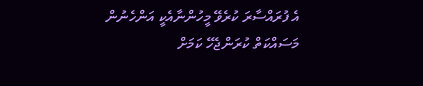އެ ފުރައްސާރަ ކުރެވޭ މީހުންނާއެކީ އަންހެނުން މަސައްކަތް ކުރަންޖެހޭ ކަމަށް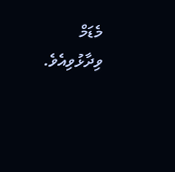މެޑަމް ވިދާޅުވިއެވެ.